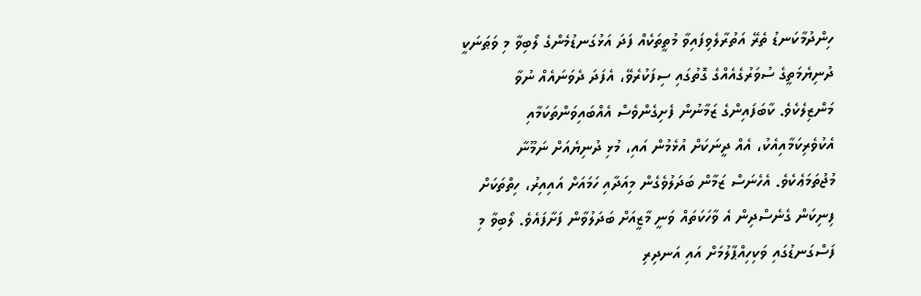ހިންދުމާކަނޑު ތެރޭ އަތުރާލެވިފައިވާ މުތީތަކެއް ފަދަ އަޅުގަނޑުމެންގެ ލޯބިވާ މި ވަޠަނަކީ ދުނިޔެމަތީގެ ސުވަރުގެއެއްގެ ގޮތުގައި ސިފަކުރެވޭ، އެފަދަ ދެވަނައެއް ނުވާ މަންޒިލެކެވެ. ކާބަފައިންގެ ޒަމާނުން ފެށިގެންވެސް އެއްބައިވަންތަކަމާއި އެކުވެރިކަމާއިއެކު، އެއް ދީނަކަށް އުޅެމުން އައި، މުޅި ދުނިޔެއަށް ނަމޫނާ މުޖުތަމަޢެކެވެ. އެހެނަސް ޒަމާން ބަދަލުވެގެން މިއަދާއި ހަމައަށް އައިއިރު، ހިތްތަކަށް ފިނިކަން ގެނެސްދިން އެ ވާހަކަތައް ވަނީ މާޒީއަށް ބަދަލުވާން ފަށާފައެވެ. ލޯބިވާ މި ފަސްގަނޑުގައި ވަކިހިއްޕާލުމަށް އައި އަނދިރި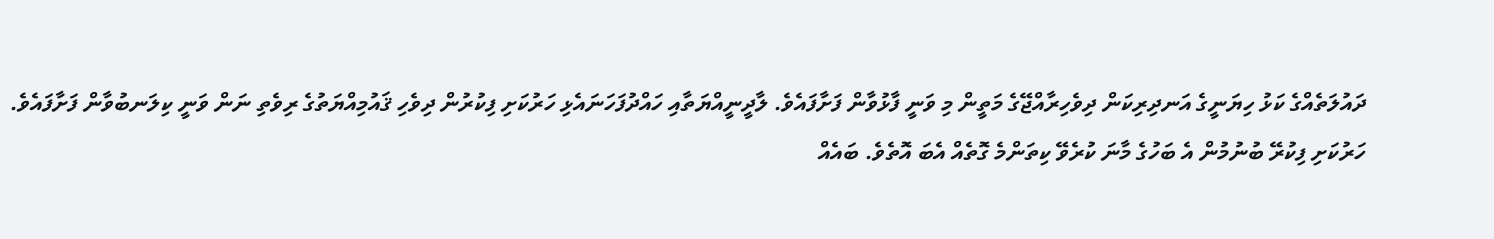ދައުލަތެއްގެ ކަޅު ހިޔަނީގެ އަނދިރިކަން ދިވެހިރާއްޖޭގެ މަތީން މި ވަނީ ފާޅުވާން ފަށާފައެވެ. ލާދީނީއްޔަތާއި ހައްދުފަހަނައެޅި ހަރުކަށި ފިކުރުން ދިވެހި ޤައުމިއްޔަތުގެ ރިވެތި ނަން ވަނީ ކިލަނބުވާން ފަށާފައެވެ.
ހަރުކަށި ފިކުރޭ ބުނުމުން އެ ބަހުގެ މާނަ ކުރެވޭ ކިތަންމެ ގޮތެއް އެބަ އޮތެވެ. ބައެއް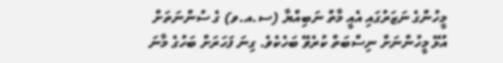މީހުންގެ ނަޒަރުގައި އެއީ މާތް ނަބިއްޔާ (ސ.އ.ވ) ގެ ސުންނަތަށް އުޅޭ މީހުންނަށް ނިސްބަތް ކުރެވޭ ބަހެކެވެ. ގިނަ ފަހަރަށް ބަހުގެ މާނަ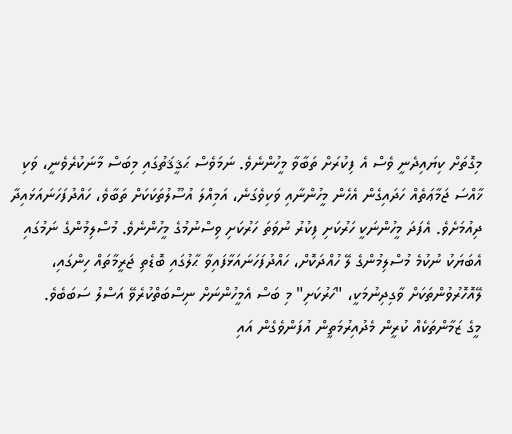މިގޮތަށް ކިޔައިދެނީ ވެސް އެ ފިކުރަށް ތަބާވާ މީހުންނެވެ. ނަމަވެސް ޙަޤީޤަތުގައި މިބަސް މާނަކުރެވެނީ، ވަކި ޚާއްސަ ޖަމާޢަތެއް ހަދައިގެން އެހެން މީހުންނާއި ވަކިވެގަނެ، އަމިއްލަ އުސޫލުތަކަކަށް ތަބާވެ، ހައްދުފަހަނައަޅައިދާ ދިއުމަށެވެ. އެފަދަ މީހުންނަކީ ހަރުކަށި ފިކުރު ނުވަތަ ހަރުކަށި ވިސްނުމުގެ މީހުންނެވެ. މުސްލިމުންގެ ނަމުގައި އެބަޔަކު ނުކުމެ މުސްލިމުންގެ ލޭ ހުއްދަކޮށް، ހައްދުފަހަނައަޅާފައިވާ ޙާލުގައި ބޮޑެތި ޖަރީމާތައް ހިންގައި، ލޭއޮހޮރުވުންތަކަށް ވާގިދިނުމަކީ، "ހަރުކަށި" މި ބަސް އެމީހުންނަށް ނިސްބަތްކުރެވޭ އަސްލު ސަބަބެވެ.
މީގެ ޒަމާންތަކެއް ކުރީން މެދުއިރުމަތީން އުފަންވެގެން އައި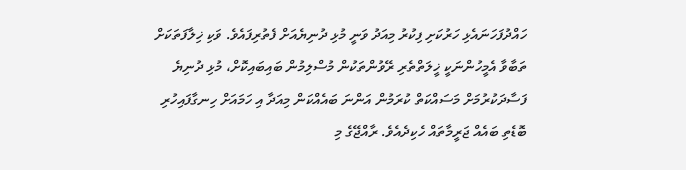ހައްދުފަހަނައެޅި ހަރުކަށި ފިކުރު މިއަދު ވަނީ މުޅި ދުނިޔެއަށް ފެތުރިފައެވެ. ވަކި ޚިލާފަތަކަށް ތަބާވާ އެމީހުންނަކީ ޚީލަތްތެރި ރޭވުންތަކުން މުސްލިމުން ބައިބައިކޮށް، މުޅި ދުނިޔެ ފަސާދަކުރުމަށް މަސައްކަތް ކުރަމުން އަންނަ ބައެއްކަން މިއަދާ އި ހަމައަށް ހިނގާފައިހުރި ބޮޑެތި ބައެއް ޖަރީމާތައް ހެކިދެއެވެ. ރާއްޖޭގެ މި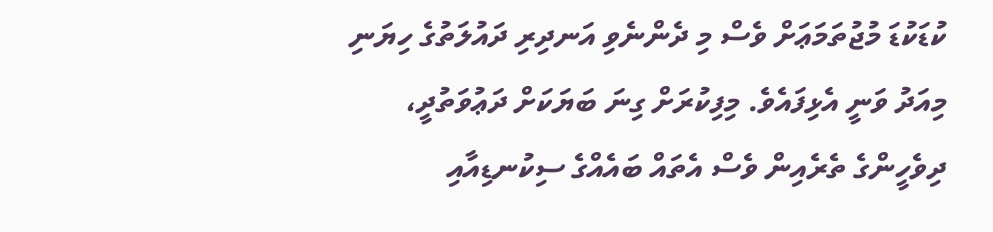ކުޑަކުޑަ މުޖުތަމަޢަށް ވެސް މި ދެންނެވި އަނދިރި ދައުލަތުގެ ހިޔަނި މިއަދު ވަނީ އެޅިފައެވެ. މިފިކުރަށް ގިނަ ބަޔަކަށް ދަޢުވަތުދީ، ދިވެހީންގެ ތެރެއިން ވެސް އެތައް ބައެއްގެ ސިކުނޑިއާއި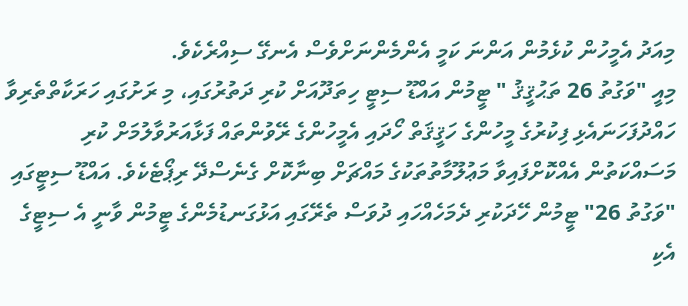މިއަދު އެމީހުން ކުޅެމުން އަންނަ ކަމީ އެންމެންނަށްވެސް އެނގޭ ސިއްރެކެވެ.
މިއީ "ވަގުތު 26 ތަޙުޤީޤު " ޓީމުން އައްޑޫ ސިޓީ ހިތަދޫއަށް ކުރި ދަތުރުގައި، މި ރަށުގައި ހަރަކާތްތެރިވާ ހައްދުފަހަނައެޅި ފިކުރުގެ މީހުންގެ ހަޤީޤަތް ހޯދައި އެމީހުންގެ ރޭވުންތައް ފަޅާއަރުވާލުމަށް ކުރި މަސައްކަތުން އެއްކޮށްފައިވާ މަޢުލޫމާތުތަކުގެ މައްޗަށް ބިނާކޮށް ގެނެސްދޭ ރިޕޯޓެކެވެ. އައްޑޫ ސިޓީގައި "ވަގުތު 26" ޓީމުން ހޭދަކުރި ދެމަހެއްހައި ދުވަސް ތެރޭގައި އަޅުގަނޑުމެންގެ ޓީމުން ވާނީ އެ ސިޓީގެ އެކި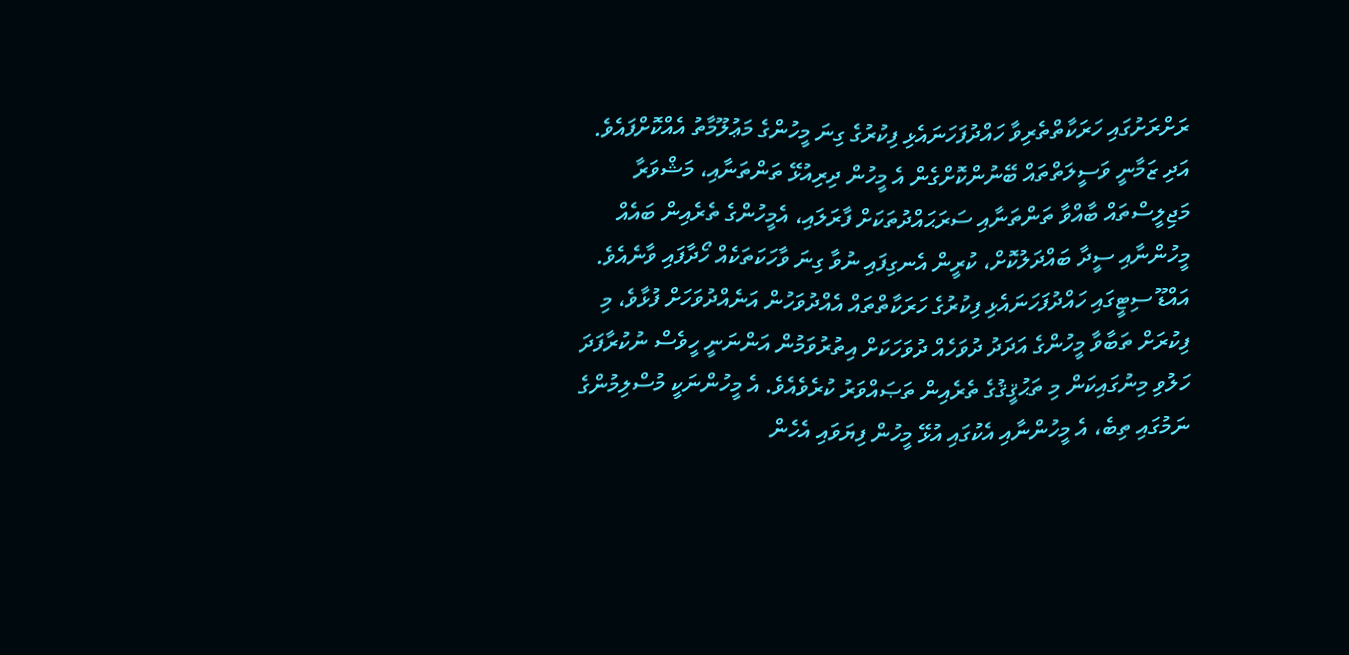ރަށްރަށުގައި ހަރަކާތްތެރިވާ ހައްދުފަހަނައެޅި ފިކުރުގެ ގިނަ މީހުންގެ މަޢުލޫމާތު އެއްކޮށްފައެވެ. އަދި ޒަމާނީ ވަސީލަތްތައް ބޭނުންކޮށްގެން އެ މީހުން ދިރިއުޅޭ ތަންތަނާއި، މަޝްވަރާ މަޖިލީސްތައް ބާއްވާ ތަންތަނާއި ސަރަޙައްދުތަކަށް ފާރަލައި، އެމީހުންގެ ތެރެއިން ބައެއް މީހުންނާއި ސީދާ ބައްދަލުކޮށް، ކުރީން އެނގިފައި ނުވާ ގިނަ ވާހަކަތަކެއް ހޯދާފައި ވާނެއެވެ.
އައްޑޫ ސިޓީގައި ހައްދުފަހަނައެޅި ފިކުރުގެ ހަރަކާތްތައް އެއްދުވަހުން އަނެއްދުވަހަށް ފުޅާވެ، މި ފިކުރަށް ތަބާވާ މީހުންގެ އަދަދު ދުވަހެއް ދުވަހަކަށް އިތުރުވަމުން އަންނަނީ ހީވެސް ނުކުރާފަދަ ހަލުވި މިނުގައިކަން މި ތަޙުޤީޤުގެ ތެރެއިން ތަޞައްވަރު ކުރެވެއެވެ. އެ މީހުންނަކީ މުސްލިމުންގެ ނަމުގައި ތިބެ، އެ މީހުންނާއި އެކުގައި އުޅޭ މީހުން ފިޔަވައި އެހެން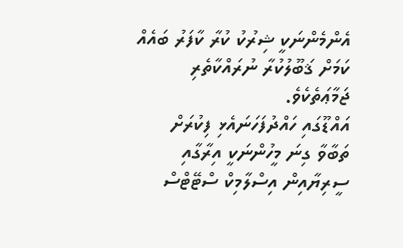އެންމެންނަކީ ޝިރުކު ކުރާ ކާފަރު ބައެއް ކަމަށް ޤަބޫލުކުރާ ނުރައްކާތެރި ޖަމާޢަތެކެވެ.
އައްޑޫގައި ހައްދުފަހަނައެޅި ފިކުރަށް ތަބާވާ ގިނަ މީހުންނަކީ އިރާގާއި ސީރިޔާއިން އިސްލާމިކް ސްޓޭޓްސް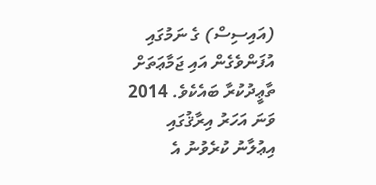(އައިސިސް) ގެ ނަމުގައި އުފަންވެގެން އައި ޖަމާޢަތަށް ތާޢީދުކުރާ ބައެކެވެ. 2014 ވަނަ އަހަރު އިރާޤުގައި އިޢުލާނު ކުރެވުނު އެ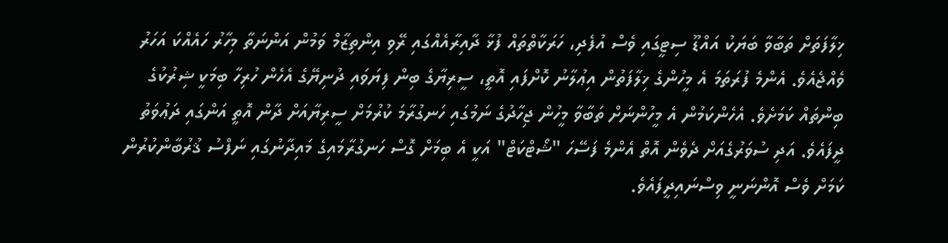ޚިލާފަތަށް ތަބާވާ ބަޔަކު އައްޑޫ ސިޓީގައި ވެސް އުފެދި، ހަރަކާތްތައް ފުޅާ ދާއިރާއެއްގައި ރޭވި އިންތިޒާމް ވަމުން އަންނަތާ މިހާރު ހައެއްކަ އަހަރު ވެއްޖެއެވެ. އެންމެ ފުރަތަމަ އެ މީހުންގެ ޚިލާފަތުން އިޢުލާނު ކޮށްފައި އޮތީ، ސީރިޔާގެ ބިން ފިޔަވައި ދުނިޔޭގެ އެހެން ހުރިހާ ބިމަކީ ޝިރުކުގެ ބިންތައް ކަމަށެވެ. އެހެންކަމުން އެ މީހުންނަށް ތަބާވާ މީހުން ޖިހާދުގެ ނަމުގައި ހަނގުރާމަ ކުރުމަށް ސީރިޔާއަށް ދާން އޮތީ އަންގައި ދަޢުވަތު ދީފައެވެ. އަދި ސުވަރުގެއަށް ދެވެން އޮތް އެންމެ ފަސޭހަ "ޝޯޓްކަޓް" އަކީ އެ ބިމަށް ގޮސް ހަނގުރާމައިގެ މައިދާނުގައި ނަފްސު ޤުރުބާންކުރުން ކަމަށް ވެސް އޮންނަނީ ވިސްނައިދީފައެވެ.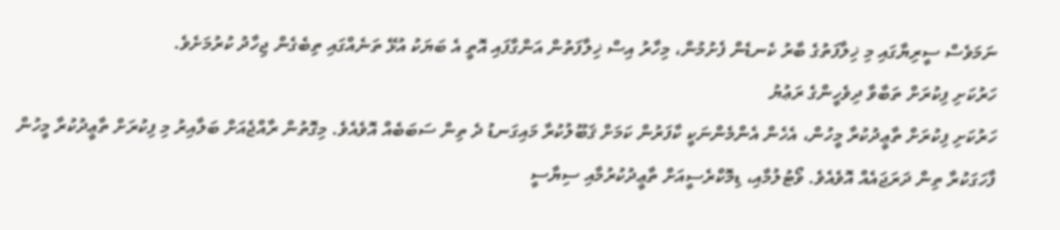ނަމަވެސް ސީރިޔާގައި މި ޚިލާފަތުގެ ބާރު ކެނޑެން ފެށުމުން، މިހާރު އިސް ޚިލާފަތުން އަންގާފައި އޮތީ އެ ބަޔަކު އުޅޭ ތަނެއްގައި ތިބެގެން ޖިހާދު ކުރުމަށެވެ.
ހަރުކަށި ފިކުރަށް ތަބާވާ ދިވެހީންގެ ރަޢުޔު
ހަރުކަށި ފިކުރަށް ތާޢީދުކުރާ މީހުން، އެހެން އެންމެންނަކީ ކާފަރުން ކަމަށް ޤަބޫލުކުރާ މައިގަނޑު ދެ ތިން ސަބަބެއް އޮވެއެވެ. މިގޮތުން ރާއްޖެއަށް ބަލާއިރު މި ފިކުރަށް ތާޢީދުކުރާ މީހުން ފާހަގަކުރާ ތިން ދަރަޖައެއް އޮވެއެވެ. ވޯޓުލުމާއި، ޑިމޮކްރެސީއަށް ތާޢީދުކުރުމާއި ސިޔާސީ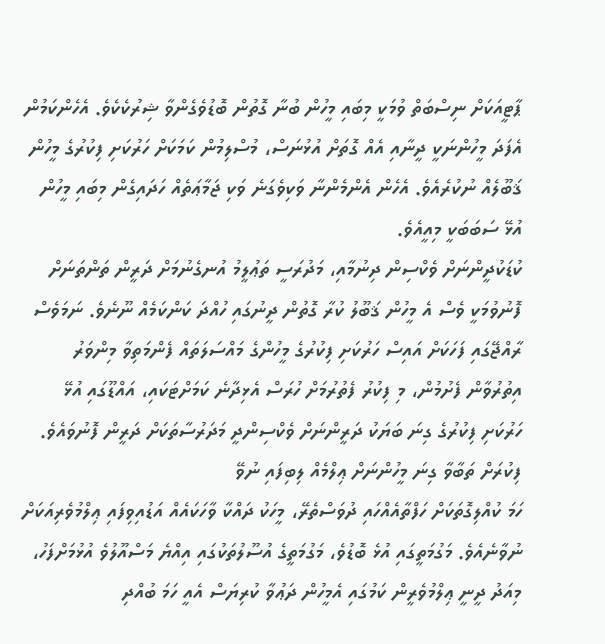ޕާޓީއަކަށް ނިސްބަތް ވުމަކީ މިބައި މީހުން ބުނާ ގޮތުން ބޮޑުވެގެންވާ ޝިރުކެކެވެ. އެހެންކަމުން އެފަދަ މީހުންނަކީ ދީނާއި އެއް ގޮތަށް އުޅުނަސް، މުސްލިމުން ކަމަކަށް ހަރުކަށި ފިކުރުގެ މީހުން ޤަބޫލެއް ނުކުރެއެވެ. އެހެން އެންމެންނާ ވަކިވެގަނެ ވަކި ޖަމާޢަތެއް ހަދައިގެން މިބައި މީހުން އުޅޭ ސަބަބަކީ މިއީއެވެ.
ކުޑަކުދީންނަށް ވެކްސިން ދިނުމާއި، މަދުރަސީ ތަޢުލީމު އުނގެނުމަށް ދަރީން ތަންތަނަށް ފޮނުވުމަކީ ވެސް އެ މީހުން ޤަބޫލު ކުރާ ގޮތުން ދީނުގައި ހުއްދަ ކަންކަމެއް ނޫނެވެ. ނަމަވެސް ރާއްޖޭގައި ފަހަކަށް އައިސް ހަރުކަށި ފިކުރުގެ މީހުންގެ މައްސަލަތައް ފެންމަތިވާ މިންވަރު އިތުރުވާން ފެށުމުން، މި ފިކުރު ފެތުރުމަށް ހުރަސް އެޅިދާނެ ކަމަށްޓަކައި، އައްޑޫގައި އުޅޭ ހަރުކަށި ފިކުރުގެ ގިނަ ބަޔަކު ދަރީންނަށް ވެކްސިންދީ މަދަރުސާތަކަށް ދަރީން ފޮނުވައެވެ.
ފިކުރަށް ތަބާވާ ގިނަ މީހުންނަށް ޢިލްމެއް ލިބިފައި ނުވޭ
ހަމަ ކުއްލިގޮތަކަށް ހަފްތާއެއްހައި ދުވަސްތެރޭ، މީހަކު ދައްކާ ވާހަކައެއް އަޑުއިވިފައި ޢިލްމުވެރިއަކަށް ނުވާނެއެވެ. މަގުމަތީގައި އުޅެ ބޮޑުވެ، މަގުމަތީގެ އުސޫލުތަކުގައި އިއްޔެ މަސްއޫލުވެ އުޅުމަށްފަހު، މިއަދު ދީނީ ޢިލްމުވެރީން ކަމުގައި އެމީހުން ދަޢުވާ ކުރިޔަސް އެއީ ހަމަ ބުއްދި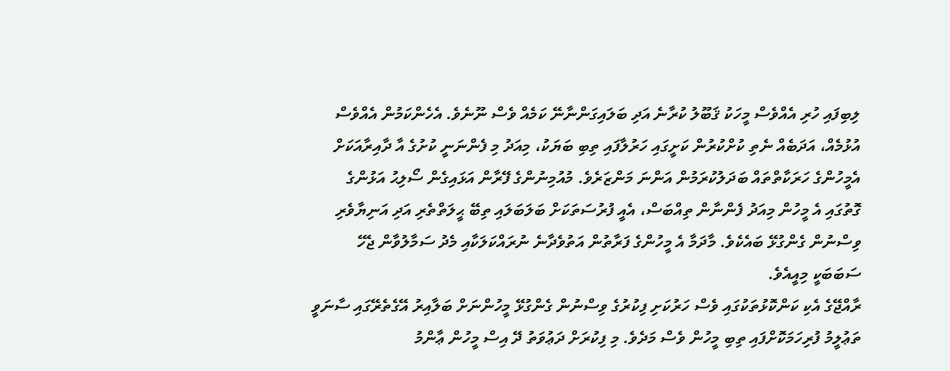ލިބިފައި ހުރި އެއްވެސް މީހަކު ޤަބޫލު ކުރާނެ އަދި ބަލައިގަންނާނޭ ކަމެއް ވެސް ނޫނެވެ. އެހެންކަމުން އެއްވެސް އުޅުމެއް، އަދަބެއް ނެތި ކުށްކުރުން ކަށީގައި ހަރުލާފައި ތިބި ބަޔަކު، މިއަދު މި ފެންނަނީ ކުށުގެ އާ ދާއިރާއަކަށް އެމީހުންގެ ހަރަކާތްތައް ބަދަލުކުރަމުން އަންނަ މަންޒަރެވެ. މުއުމިނުންގެ ފޭރާން އަޅައިގެން ސޯލިޙު އަޅުންގެ ގޮތުގައި އެ މީހުން މިއަދު ފެންނާން ތިއްބަސް، އެއީ ފުރުސަތަކަށް ބަލަބަލައި ތިބޭ ޙީލަތްތެރި އަދި އަނިޔާވެރި ވިސްނުން ގެންގުޅޭ ބައެކެވެ. މާދަމާ އެ މީހުންގެ ފަރާތުން އަތުވެދާނެ ނުރައްކަލަކާއި މެދު ސަމާލުވާން ޖެހޭ ސަބަބަކީ މިއީއެވެ.
ރާއްޖޭގެ އެކި ކަންކޮޅުތަކުގައި ވެސް ހަރުކަށި ފިކުރުގެ ވިސްނުން ގެންގުޅޭ މީހުންނަށް ބަލާއިރު އޭގެތެރޭގައި ސާނަވީ ތަޢުލީމު ފުރިހަމަކޮށްފައި ތިބި މީހުން ވެސް މަދެވެ. މި ފިކުރަށް ދަޢުވަތު ދޭ އިސް މީހުން ޢާންމު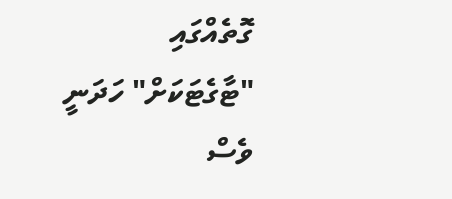ގޮތެއްގައި "ޓާގެޓަކަށް" ހަދަނީ ވެސް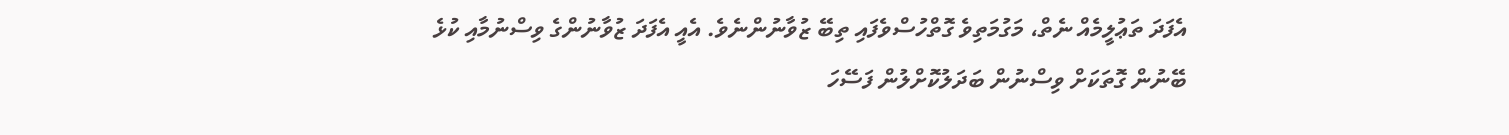އެފަދަ ތަޢުލީމެއް ނެތް، މަގުމަތިވެ ގޮތްހުސްވެފައި ތިބޭ ޒުވާނުންނެވެ. އެއީ އެފަދަ ޒުވާނުންގެ ވިސްނުމާއި ކުޅެ ބޭނުން ގޮތަކަށް ވިސްނުން ބަދަލުކޮށްލުން ފަސޭހަ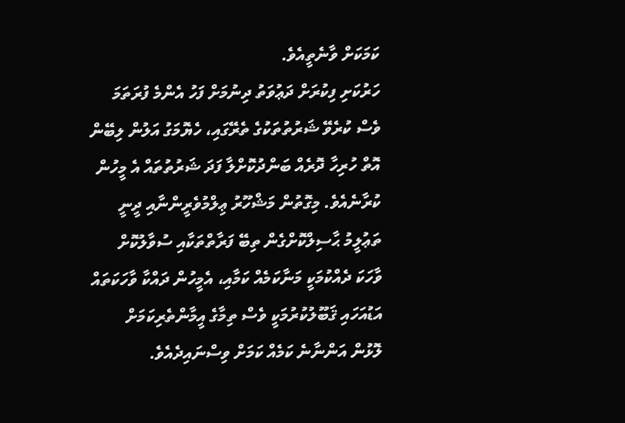ކަމަކަށް ވާނެތީއެވެ.
ހަރުކަށި ފިކުރަށް ދަޢުވަތު ދިނުމަށް ފަހު އެންމެ ފުރަތަމަ ވެސް ކުރެވޭ ޝަރުތުތަކުގެ ތެރޭގައި، ހެޔޮމަގު އަލުން ލިބޭން އޮތް ހުރިހާ ދޮރެއް ބަންދުކޮށްލާ ފަދަ ޝަރުތުތައް އެ މީހުން ކުރާނެއެވެ. މިގޮތުން މަޝްހޫރު ޢިލްމުވެރީންނާއި ދީނީ ތަޢުލީމު ޙާސިލްކޮށްގެން ތިބޭ ފަރާތްތަކާއި ސުވާލުކޮށް ވާހަކަ ދެއްކުމަކީ މަނާކަމެއް ކަމާއި، އެމީހުން ދައްކާ ވާހަކަތައް އަޑުއަހައި ޤަބޫލުކުރުމަކީ ވެސް ތިމާގެ އީމާންތެރިކަމަށް ލޮޅުން އަންނާނެ ކަމެއް ކަމަށް ވިސްނައިދެއެވެ.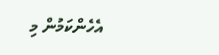އެހެންކަމުން މި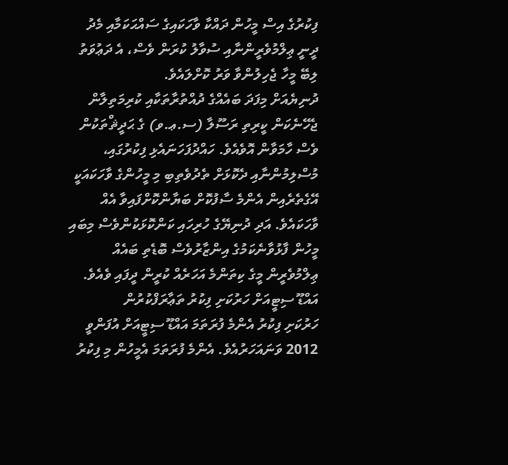ފިކުރުގެ އިސް މީހުން ދައްކާ ވާހަކައިގެ ސައްޙަކަމާއި މެދު ދީނީ ޢިލްމުވެރީންނާއި ސުވާލު ކުރަން ވެސް، އެ ދަޢުވަތު ލިބޭ މީހާ ޖެހިލުންވާ ވަރު ކޮށްލައެވެ.
ދުނިޔެއަށް މިފަދަ ބައެއްގެ ދުއްތުރާތަކާއި ކުރިމަތިލާން ޖެހޭނެކަން ކީރިތި ރަސޫލާ (ސ.ޢ.ވ) ގެ ޙަދީޘްތަކުން ވެސް ހާމަވާން އޮވެއެވެ. ހައްދުފަހަނައެޅި ފިކުރުގައި، މުސްލިމުންނާއި ދެކޮޅަށް ތެދުވެތިބި މި މީހުންގެ ވާހަކައަކީ އޭގެތެރެއިން އެންމެ ސާފުކޮށް ބަޔާންކޮށްފައިވާ އެއް ވާހަކައެވެ. އަދި ދުނިޔޭގެ ހުރިހައި ކަންކޮޅަކުންވެސް މިބައި މީހުން ފާޅުވާނެކަމުގެ އިންޒާރުވެސް ބޮޑެތި ބައެއް ޢިލްމުވެރީން މީގެ ކިތަންމެ އަހަރެއް ކުރީން ދީފައި ވެއެވެ.
އައްޑޫ ސިޓީއަށް ހަރުކަށި ފިކުރު ތަޢާރަފްކުރުން
ހަރުކަށި ފިކުރު އެންމެ ފުރަތަމަ އައްޑޫ ސިޓީއަށް އުފަންވީ 2012 ވަނައަހަރުއެވެ. އެންމެ ފުރަތަމަ އެމީހުން މި ފިކުރު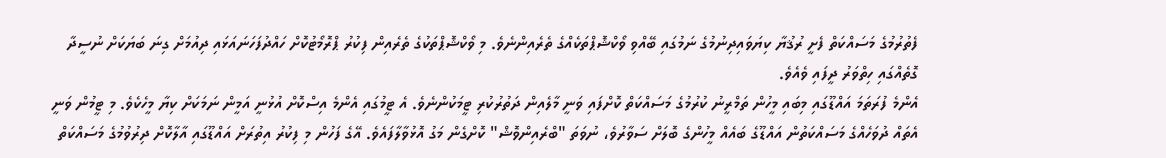ފެތުރުމުގެ މަސައްކަތް ފެށީ ރުޤުޔާ ކިޔަވައިދިނުމުގެ ނަމުގައި ބޭއްވި ވޯކްޝޮޕްތަކެއްގެ ތެރެއިންނެވެ. މި ވޯކްޝޮޕްތަކުގެ ތެރެއިން ފިކުރު ޕްރޮމޯޓުކޮށް ހައްދުފަހަނައަޅައި ދިއުމަށް ގިނަ ބަޔަކަށް ނުސީދާ ގޮތެއްގައި ހިތްވަރު ދީފައި ވެއެވެ.
އެންމެ ފުރަތަމަ އައްޑޫގައި މިބައި މީހުން ތަމްރީނު ކުރުމުގެ މަސައްކަތް ކޮށްފައި ވަނީ މާލެއިން ދަތުރުކުރި ޓީމަކުންނެވެ. އެ ޓީމުގައި އެންމެ އިސްކޮށް އުޅުނީ އަމީން ނަމަކަށް ކިޔާ މީހެކެވެ. މި ޓީމުން ވަނީ އެތައް ދުވަހެއްގެ މަސައްކަތުން އައްޑޫގެ ބައެއް މީހުންގެ ބޮލަށް ސަވާރުވެ، ނުވަތަ "ބްރެއިންވޮޝް" ކޮށްގެން މަގު އޮޅުވާލާފައެވެ. އޭގެ ފަހުން މި ފިކުރު އިތުރަށް އައްޑޫގައި އާލާކޮށް ދިރުވުމުގެ މަސައްކަތް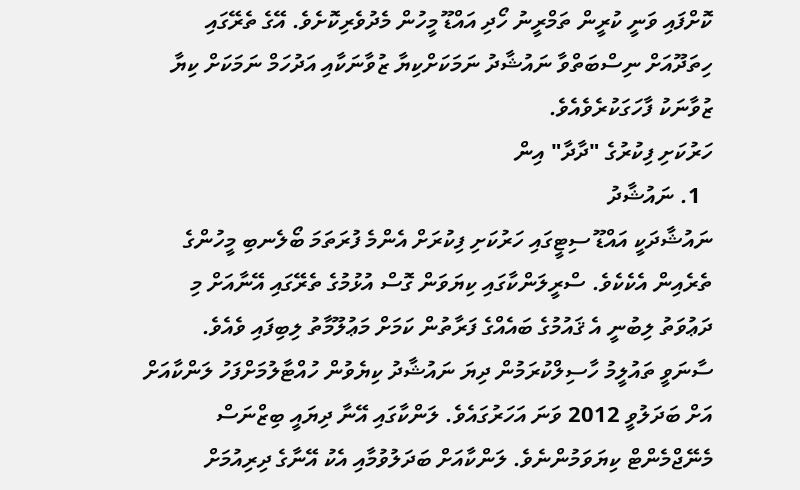ކޮށްފައި ވަނީ ކުރީން ތަމްރީނު ހޯދި އައްޑޫ މީހުން މެދުވެރިކޮށެވެ. އޭގެ ތެރޭގައި ހިތަދޫއަށް ނިސްބަތްވާ ނައުޝާދު ނަމަކަށްކިޔާ ޒުވާނަކާއި އަދުހަމް ނަމަކަށް ކިޔާ ޒުވާނަކު ފާހަގަކުރެވެއެވެ.
ހަރުކަށި ފިކުރުގެ "ދާދާ" އިން
  1. ނައުޝާދު
ނައުޝާދަކީ އައްޑޫ ސިޓީގައި ހަރުކަށި ފިކުރަށް އެންމެ ފުރަތަމަ ބޯލެނބި މީހުންގެ ތެރެއިން އެކެކެވެ. ސްރީލަންކާގައި ކިޔަވަން ގޮސް އުޅުމުގެ ތެރޭގައި އޭނާއަށް މި ދަޢުވަތު ލިބުނީ އެ ޤައުމުގެ ބައެއްގެ ފަރާތުން ކަމަށް މަޢުލޫމާތު ލިބިފައި ވެއެވެ.
ސާނަވީ ތައުލީމު ހާސިލްކުރަމުން ދިޔަ ނައުޝާދު ކިޔެވުން ހުއްޓާލުމަށްފަހު ލަންކާއަށް އަށް ބަދަލުވީ 2012 ވަނަ އަހަރުގައެވެ. ލަންކާގައި އޭނާ ދިޔައީ ބިޒްނަސް މެނޭޖްމެންޓް ކިޔަވަމުންނެވެ. ލަންކާއަށް ބަދަލުވުމާއި އެކު އޭނާގެ ދިރިއުމަށް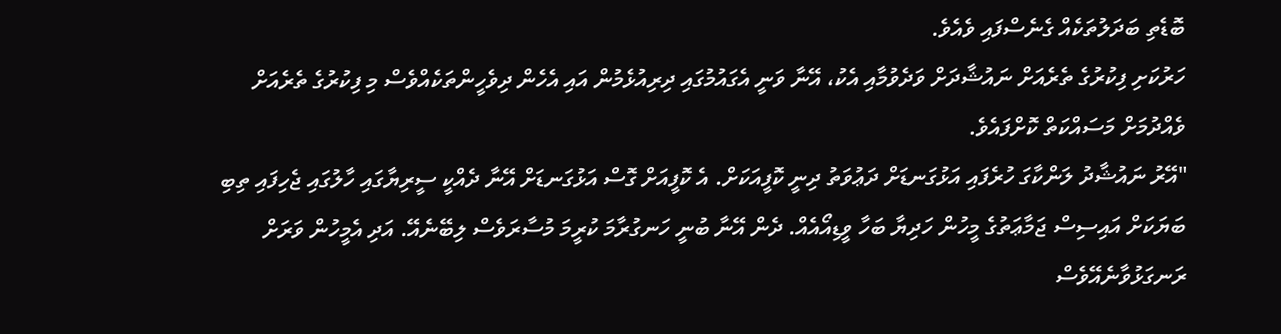ބޮޑެތި ބަދަލުތަކެއް ގެނެސްފައި ވެއެވެ.
ހަރުކަށި ފިކުރުގެ ތެރެއަށް ނައުޝާދަށް ވަދެވުމާއި އެކު، އޭނާ ވަނީ އެގައުމުގައި ދިރިއުޅެމުން އައި އެހެން ދިވެހީންތަކެއްވެސް މި ފިކުރުގެ ތެރެއަށް ވެއްދުމަށް މަސައްކަތް ކޮށްފައެވެ.
"އޭރު ނައުޝާދު ލަންކާގަ ހުރެފައި އަޅުގަނޑަށް ދަޢުވަތު ދިނީ ކޮފީއަކަށް. އެ ކޮފީއަށް ގޮސް އަޅުގަނޑަށް އޭނާ ދެއްކީ ސީރިޔާގައި ހާލުގައި ޖެހިފައި ތިބި ބަޔަކަށް އައިސިސް ޖަމާޢަތުގެ މީހުން ހަދިޔާ ބަހާ ވީޑިއޯއެއް. ދެން އޭނާ ބުނީ ހަނގުރާމަ ކުރީމަ މުސާރަވެސް ލިބޭނެއޭ. އަދި އެމީހުން ވަރަށް ރަނގަޅުވާނެއޭވެސް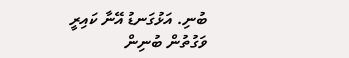ބުނި. އަޅުގަނޑު އޭނާ ކައިރީ ވަގުތުން ބުނިން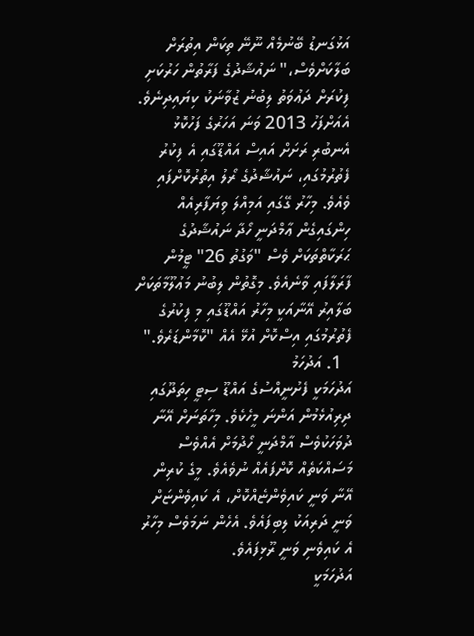އަޅުގަނޑު ބޭނުމެއް ނޫނޭ ތިކަން އިތުރަށް ބަލާކަށްވެސް،" ނައުޝާދުގެ ފަރާތުން ހަރުކަށި ފިކުރަށް ދަޢުވަތު ލިބުނު ޒުވާނަކު ކިޔައިދިނެވެ.
އެއަށްފަހު 2013 ވަނަ އަހަރުގެ ފަހުކޮޅު އެނބުރި ރަށަށް އައިސް އައްޑޫގައި އެ ފިކުރު ފެތުރުމުގައި، ނައުޝާދުގެ ރޯލު އިތުރުކޮށްފައި ވެއެވެ. މިހާރު ގޭގައި އަމިއްލަ ވިޔަފާރިއެއް ހިންގައިގެން ޢާމްދަނީ ހޯދާ ނައުޝާދުގެ ޙަރަކާތްތަކަށް ވެސް "ވަގުތު 26" ޓީމުން ފާރަލާފައި ވާނެއެވެ. މިގޮތުން ލިބުނު މަޢުލޫމާތަކަށް ބަލާއިރު އޭނާއަކީ މިހާރު އައްޑޫގައި މި ފިކުރުގެ ފެތުރުމުގައި އިސްކޮށް އުޅޭ އެއް "ކޮމާންޑަރެވެ."
  1. އަދުހަމު
އަދުހަމަކީ ފެށުނީއްސުގެ އައްޑޫ ސިޓީ ހިތަދޫގައި ދިރިއުޅެމުން އަންނަ މީހެކެވެ. މިހާތަނަށް އޭނާ ދުވަހަކުވެސް އާމްދަނީ ހޯދުމަށް އެއްވެސް މަސައްކަތެއް ކޮށްފައެއް ނުވެއެވެ. މީގެ ކުރިން އޭނާ ވަނީ ކައިވެންޏެއްކޮށް، އެ ކައިވެންޏަށް ވަނީ ދަރިއަކު ލިބިފައެވެ. އެހެން ނަމަވެސް މިހާރު އެ ކައިވެނި ވަނީ ރޫޅިފައެވެ.
އަދުހަމަކީ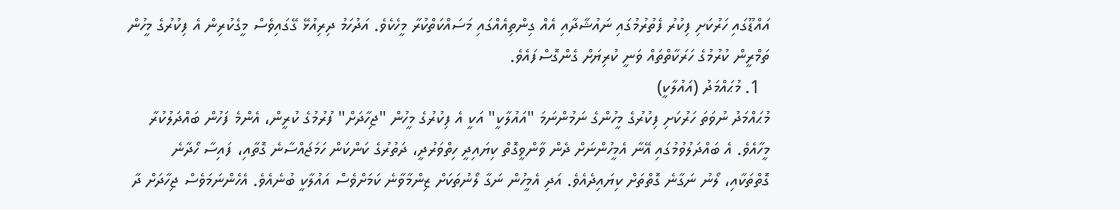އައްޑޫގައި ހަރުކަށި ފިކުރު ފެތުރުމުގައި ނައުޝާދާއި އެއް ގިންތިއެއްގައި މަސައްކަތްކުރާ މީހެކެވެ. އަދުހަމު ދިރިއުޅޭ ގޭގައިވެސް މީގެކުރިން އެ ފިކުރުގެ މީހުން ތަމްރީން ކުރުމުގެ ހަރަކާތްތައް ވަނީ ކުރިޔަށް ގެންގޮސްފައެވެ.
  1. މުޙައްމަދު (އައުލާކީ)
މުޙައްމަދު ނުވަތަ ހަރުކަށި ފިކުރުގެ މީހުންގެ ނަމުންނަމަ "އައުލާކީ" އަކީ އެ ފިކުރުގެ މީހުން "ޖިހާދަށް" ފުރުމުގެ ކުރީން، އެންމެ ފަހުން ބައްދަލުކުރާ މީހާއެވެ. އެ ބައްދަލުވުމުގައި އޭނާ އެމީހުންނަށް ދެން ވާންވީގޮތް ކިޔައިދީ ހިތްވަރުދީ، ދަތުރުގެ ކަންކަން ހަމަޖައްސާނެ ގޮތާއި، ފައިސާ ހޯދާނެ ގޮތްތަކާއި، ލޯނު ނަގާނެ ގޮތްތަށް ކިޔައިދެއެވެ. އަދި އެމީހުން ނަގާ ލޯނުތަކަށް ޒިންމާވާނެ ކަމަށްވެސް އައުލާކީ ބުނެއެވެ. އެހެންނަމަވެސް ޖިހާދަށް ދާ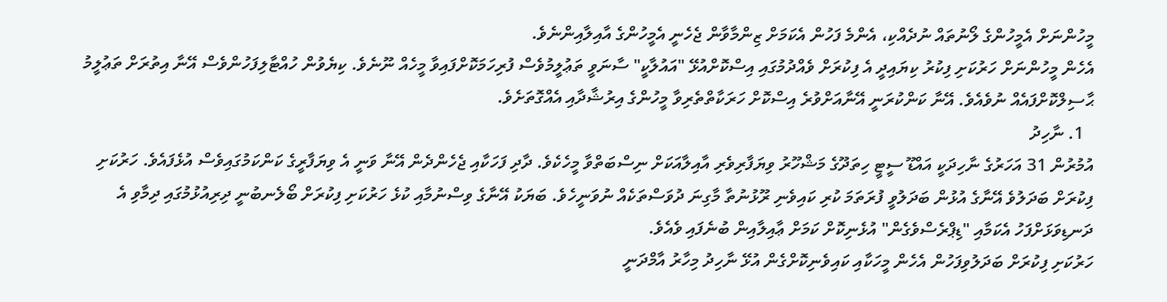މީހުންނަށް އެމީހުންގެ ލޯނުތައް ނުދެއްކި، އެންމެ ފަހުން އެކަމަށް ޒިންމާވާން ޖެހެނީ އެމީހުންގެ އާއިލާއިންނެވެ.
އެހެން މީހުންނަށް ހަރުކަށި ފިކުރު ކިޔައިދީ އެ ފިކުރަށް ވެއްދުމުގައި އިސްކޮށްއުޅޭ "އައުލާކީ" ސާނަވީ ތަޢުލީމުވެސް ފުރިހަމަކޮށްފައިވާ މީހެއް ނޫނެވެ. ކިޔެވުން ހުއްޓާލިފަހުންވެސް އޭނާ އިތުރަށް ތަޢުލީމު ޙާސިލްކޮށްފައެއް ނުވެއެވެ. އޭނާ ކަންކުރަނީ އޭނާއަށްވުރެ އިސްކޮށް ހަރަކާތްތެރިވާ މީހުންގެ އިރުޝާދާއި އެއްގޮތަށެވެ.
  1. ނާހިދު
އުމުރުން 31 އަހަރުގެ ނާހިދަކީ އައްޑޫ ސީޓީ ހިތަދޫގެ މަޝްހޫރު ވިޔަފާރިވެރި އާއިލާއަކަށް ނިސްބަތްވާ މީހެކެވެ. ދާދި ފަހަކާއި ޖެހެންދެން އޭނާ ވަނީ އެ ވިޔަފާރީގެ ކަންކަމުގައިވެސް އުޅެފައެވެ. ހަރުކަށި ފިކުރަށް ބަދަލުވެ އޭނާގެ އުޅުން ބަދަލުވީ ފުރަތަމަ ކުރި ކައިވެނި ރޫޅުނުތާ މާގިނަ ދުވަސްތަކެއް ނުވަނީހެވެ. ބަޔަކު އޭނާގެ ވިސްނުމާއި ކުޅެ ހަރުކަށި ފިކުރަށް ބޯލެނބުނީ ދިރިއުޅުމުގައި ދިމާވި އެ ދަނޑިވަޅަށްފަހު އެކަމާއި "ޑިޕްރެސްވެގެން" އުޅެނިކޮށް ކަމަށް ޢާއިލާއިން ބުނެފައި ވެއެވެ.
ހަރުކަށި ފިކުރަށް ބަދަލުވިފަހުން އެހެން މީހަކާއި ކައިވެނިކޮށްގެން އުޅޭ ނާހިދު މިހާރު އާމްދަނީ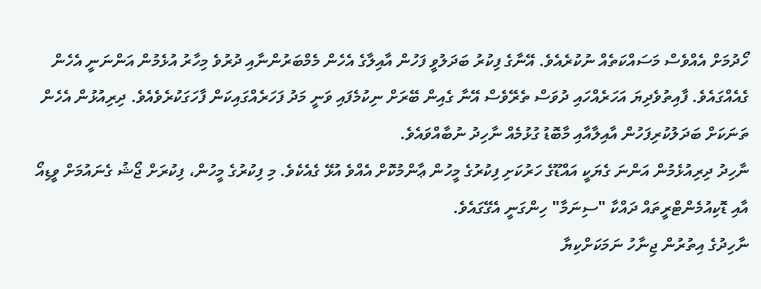ހޯދުމަށް އެއްވެސް މަސައްކަތެއް ނުކުރެއެވެ. އޭނާގެ ފިކުރު ބަދަލުވީ ފަހުން އާއިލާގެ އެހެން މެމްބަރުންނާއި ދުރުވެ މިހާރު އުޅެމުން އަންނަނީ އެހެން ގެއެއްގައެވެ. ފާއިތުވެދިޔަ އަހަރެއްހައި ދުވަސް ތެރޭވެސް އޭނާ ގެއިން ބޭރަށް ނިކުމެފައި ވަނީ މަދު ފަހަރެއްގައިކަން ފާހަގަކުރެވެއެވެ. ދިރިއުޅުން އެހެން ތަނަކަށް ބަދަލުކުރިފަހުން އާއިލާއާއި މާބޮޑު ގުޅުމެއް ނާހިދު ނުބާއްވައެވެ.
ނާހިދު ދިރިއުޅެމުން އަންނަ ގެޔަކީ އައްޑޫގެ ހަރުކަށި ފިކުރުގެ މީހުން ޢާންމުކޮށް އެއްވެ އުޅޭ ގެއެކެވެ. މި ފިކުރުގެ މީހުން، ފިކުރަށް ޖޯޝު ގެނައުމަށް ވީޑިއޯ އާއި ޑޮކިއުމެންޓްރީތައް ދައްކާ "ސިނަމާ" ހިންގަނީ އެގޭގައެވެ.
ނާހިދުގެ އިތުރުން ޖިނާހު ނަމަކަށްކިޔާ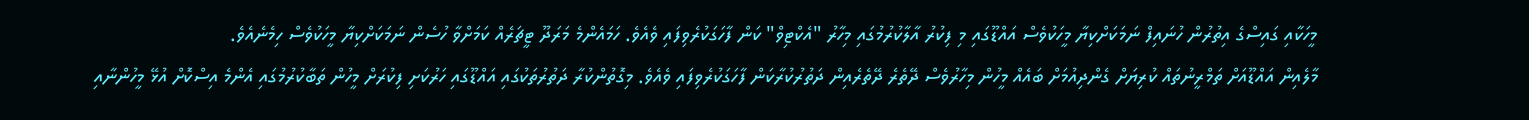މީހަކާއި ގައިސްގެ އިތުރުން ހުނައިފް ނަމަކަށްކިޔާ މީހަކުވެސް އައްޑޫގައި މި ފިކުރު އާލާކުރުމުގައި މިހާރު "އެކްޓިވް" ކަން ފާހަގަކުރެވިފައި ވެއެވެ. ހަމައެންމެ މަރަދޫ ޓީޗަރެއް ކަމަށްވާ ހުސެން ނަމަކަށްކިޔާ މީހަކުވެސް ހިމެނެއެވެ.
މާލެއިން އައްޑޫއަށް ތަމްރީނުތައް ކުރިޔަށް ގެންދިއުމަށް ބައެއް މީހުން މިހާރުވެސް ދޭތެރެ ދޭތެރެއިން ދަތުރުކުރާކަން ފާހަގަކުރެވިފައި ވެއެވެ. މިގޮތުންކުރާ ދަތުރުތަކުގައި އައްޑޫގައި ހަރުކަށި ފިކުރަށް މީހުން ތަބާކުރުމުގައި އެންމެ އިސްކޮށް އުޅޭ މީހުންނާއި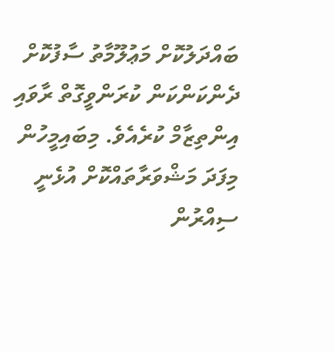ބައްދަލުކޮށް މަޢުލޫމާތު ސާފުކޮށް ދެންކަންކަން ކުރަންވީގޮތް ރާވައި އިންތިޒާމް ކުރެއެވެ. މިބައިމީހުން މިފަދަ މަޝްވަރާތައްކޮށް އުޅެނީ ސިއްރުން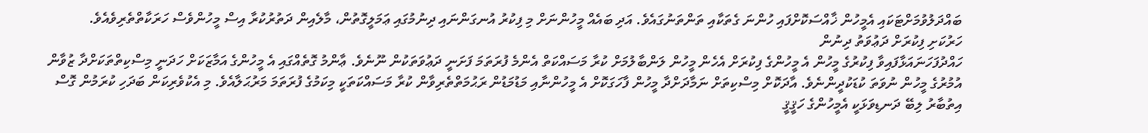ބައްދަލުވުމަށްޓަކައި އެމީހުން ޚާއްސަކޮށްފައި ހުންނަ ގެތަކާއި ތަންތަނުގައެވެ. އަދި ބައެއް މީހުންނަށް މި ފިކުރު އުނގަންނައި ދިނުމުގައި ޢަމަލީގޮތުން، މާލެއިން ދަތުރުކުރާ އިސް މީހުންވެސް ހަރަކާތްތެރިވެއެވެ.
ހަރުކަށި ފިކުރަށް ދަޢުވަތު ދިނުން
ހައްދުފަހަނައަޅާފައިވާ ފިކުރުގެ މީހުން އެ މީހުންގެ ފިކުރަށް އެހެން މީހުން ލަންބާލުމަށް ކުރާ މަސައްކަތް އެންމެ ފުރަތަމަ ފަށަނީ ދަޢުވަތަކުން ނޫނެވެ. ޢާންމު ގޮތެއްގައި އެ މީހުންގެ އަމާޒަކަށް ހަދަނީ މިސްކިތްތަކަށްދާ ޒުވާން އުމުރުގެ މީހުން ނުވަތަ ކުޑަކުދީންނެވެ. އާދަކޮށް މިސްކިތަށް ނަމާދަށްދާ މީހުން ފާހަގަކޮށް އެ މީހުންނާއި މަޑުމަޑުން ރަޙުމަތްތެރިވާން ކުރާ މަސައްކަތަކީ މިކަމުގެ ފުރަތަމަ މަރުޙަލާއެވެ. މި އެކުވެރިކަން ބަދަހި ކުރަމުން ގޮސް އިތުބާރު ލިބޭ ދަނޑިވަޅަކީ އެމީހުންގެ ހަޤީޤީ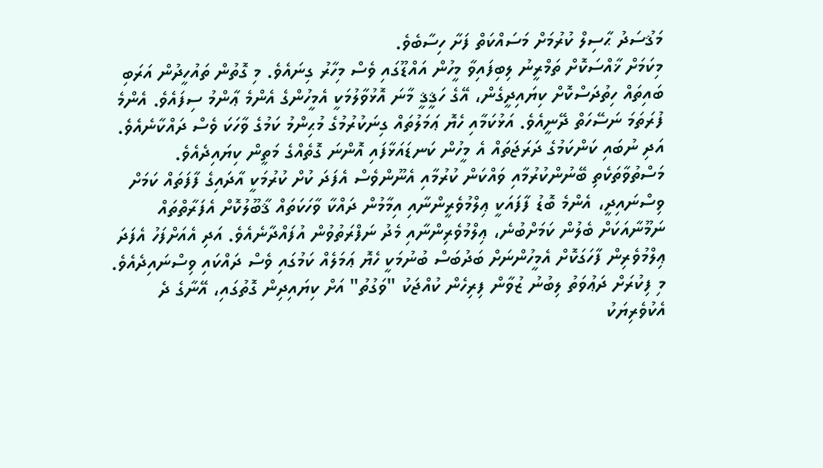މަޤުސަދު ޙާސިލް ކުރުމަށް މަސައްކަތް ފަށާ ހިސާބެވެ.
މިކަމަށް ޚާއްސަކޮށް ތަމްރީނު ލިބިފައިވާ މީހުން އައްޑޫގައި ވެސް މިހާރު ގިނައެވެ. މި ގޮތުން ތައުހީދުން އަރަބި ބައިތައް ހިތުދަސްކޮށް ކިޔައިދީގެން، އޭގެ ހަޤީޤީ މާނަ އޮޅުވާލުމަކީ އެމީހުންގެ އެންމެ ޢާންމު ސިފައެވެ. އެންމެ ފުރަތަމަ ނަސޭހަތް ދޭނީއެވެ. އަޅުކަމާއި ހެޔޮ ޢަމަލުތައް ގިނަކުރުމުގެ މުޙިންމު ކަމުގެ ވާހަކަ ވެސް ދައްކާނެއެވެ. އަދި ނުބައި ކަންކަމުގެ ދަރަޖަތައް އެ މީހުން ކަނޑައަޅާފައި އޮންނަ ގޮތެއްގެ މަތީން ކިޔައިދެއެވެ. މަސްތުވާތަކެތި ބޭނުންކުރުމާއި ވައްކަން ކުރުމާއި އެނޫންވެސް އެފަދަ ކުށް ކުރުމަކީ އާދައިގެ ފާފަތައް ކަމަށް ވިސްނައިދީ، އެންމެ ބޮޑު ފާފައަކީ ޢިލްމުވެރީންނާއި އިމާމުން ދައްކާ ވާހަކަތައް ޤާބޫލުކޮށް އެފަރާތްތައް ނަމޫނާއަކަށް ބެލުން ކަމަށްބުނެ، ޢިލްމުވެރިންނާއި މެދު ނަފްރަތުވުން އުފައްދާނެއެވެ. އަދި އެއަށްފަހު އެފަދަ ޢިލްމުވެރިން ފާހަގަކޮށް އެމީހުންނަށް ބަދުބަސް ބުނުމަކީ ހެޔޮ ޢަމަލެއް ކަމުގައި ވެސް ދައްކައި ވިސްނައިދެއެވެ.
މި ފިކުރަށް ދަޢުވަތު ލިބުނު ޒުވާން ފިރިހެން ކުއްޖަކު "ވަގުތު" އަށް ކިޔައިދިން ގޮތުގައި، އޭނާގެ ދެ އެކުވެރިޔަކު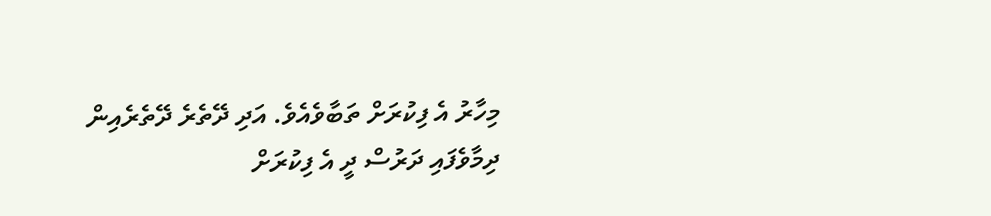މިހާރު އެ ފިކުރަށް ތަބާވެއެވެ. އަދި ދޭތެރެ ދޭތެރެއިން ދިމާވެފައި ދަރުސް ދީ އެ ފިކުރަށް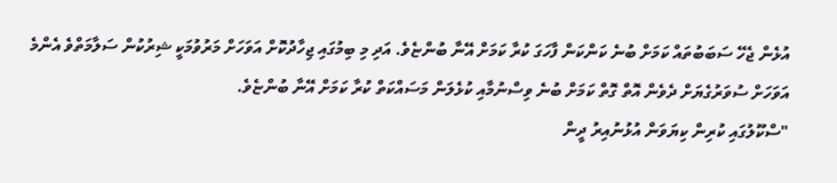އުޅެން ޖެހޭ ސަބަބުތައް ކަމަށް ބުނެ ކަންކަން ފާހަގަ ކުރާ ކަމަށް އޭނާ ބުންޏެވެ. އަދި މި ބިމުގައި ޖިހާދުކޮށް އަވަހަށް މަރުވުމަކީ ޝިރުކުން ސަލާމަތްވެ އެންމެ އަވަހަށް ސުވަރުގެޔަށް ދެވެން އޮތް ގޮތް ކަމަށް ބުނެ ވިސްނުމާއި ކުޅެލަން މަސައްކަތް ކުރާ ކަމަށް އޭނާ ބުންޏެވެ.
"ސްކޫލުގައި ކުރިން ކިޔަވަން އުޅުނުއިރު ދީން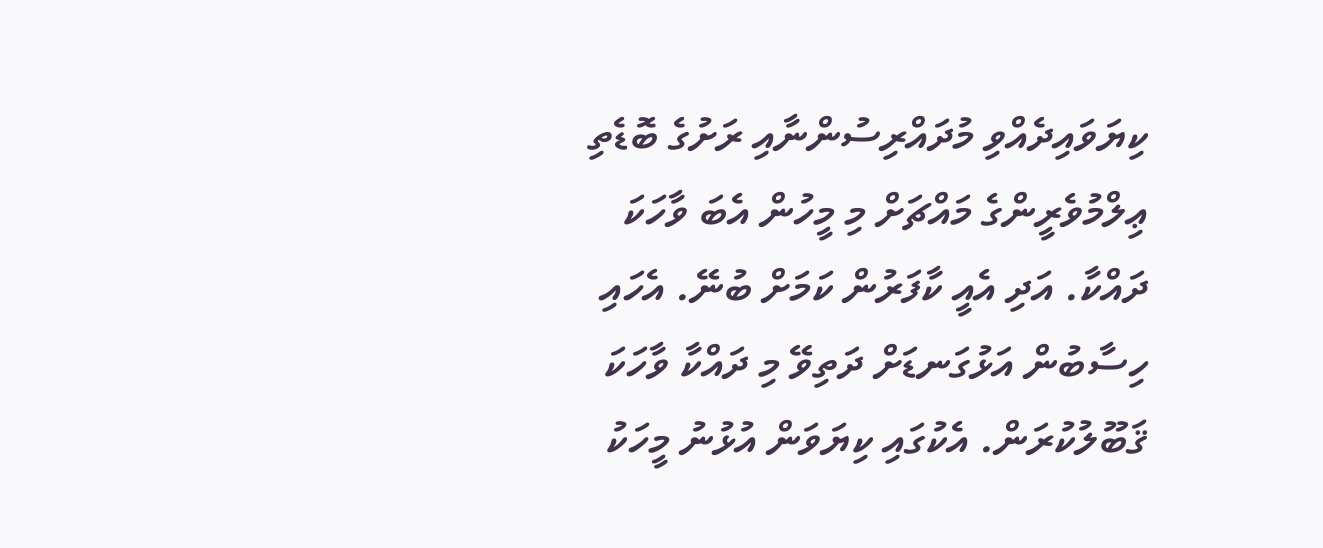ކިޔަވައިދެއްވި މުދައްރިސުންނާއި ރަށުގެ ބޮޑެތި ޢިލްމުވެރީންގެ މައްޗަށް މި މީހުން އެބަ ވާހަކަ ދައްކާ. އަދި އެއީ ކާފަރުން ކަމަށް ބުނޭ. އެހައި ހިސާބުން އަޅުގަނޑަށް ދަތިވޭ މި ދައްކާ ވާހަކަ ޤަބޫލުކުރަން. އެކުގައި ކިޔަވަން އުޅުނު މީހަކު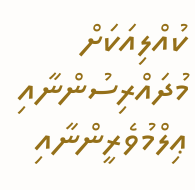ކުއްލިއަކަށް މުދައްރިސުންނާއި ޢިލްމުވެރީންނާއި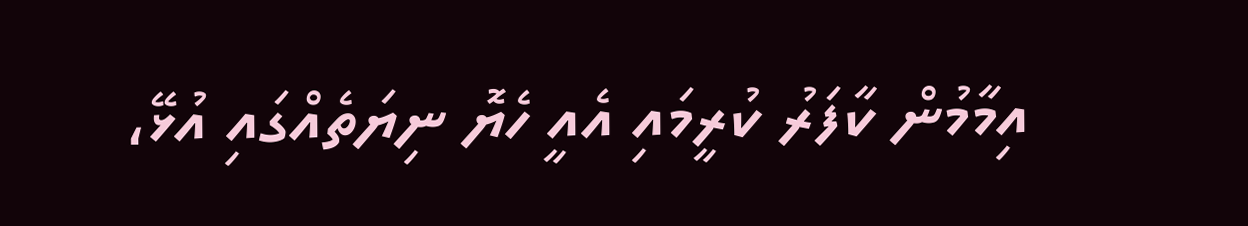އިމާމުން ކާފަރު ކުރީމައި އެއީ ހެޔޮ ނިޔަތެއްގައި އުޅޭ،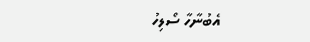އެބުނާހާ ސޯލިހު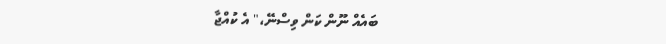ބައެއް ނޫން ކަން ވިސްނޭ،" އެ ކުއްޖާ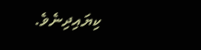ކިޔައިދިނެވެ.